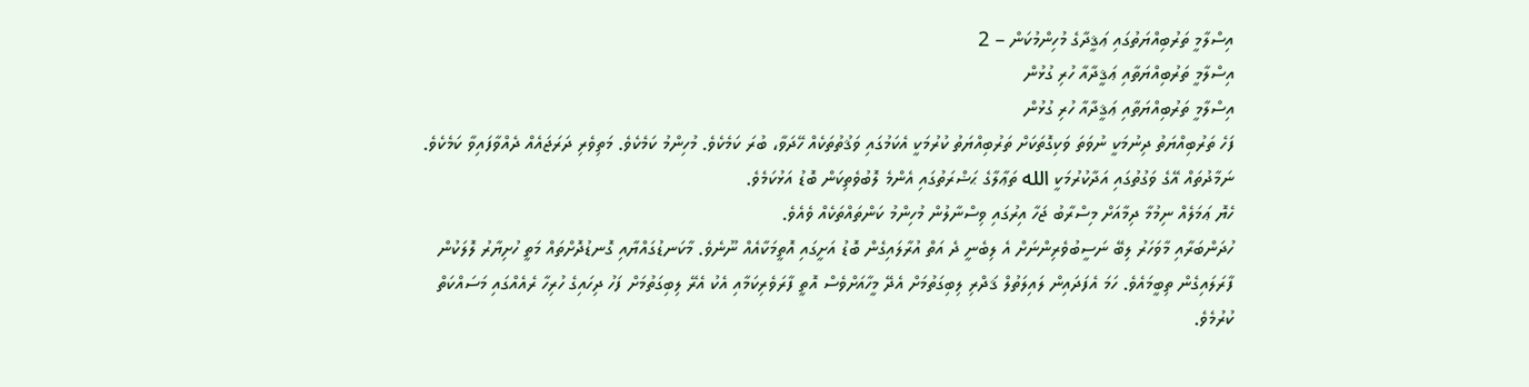އިސްލާމީ ތަރުބިއްޔަތުގައި ޢަޤީދާގެ މުހިންމުކަން – 2
އިސްލާމީ ތަރުބިއްޔަތާއި ޢަޤީދާއާ ހުރި ގުޅުން
އިސްލާމީ ތަރުބިއްޔަތާއި ޢަޤީދާއާ ހުރި ގުޅުން
ފަހެ ތަރުބިއްޔަތު ދިނުމަކީ ނުވަތަ ވަކިގޮތަކަށް ތަރުބިއްޔަތު ކުރުމަކީ އެކަމުގައި ވަޤުތުތަކެއް ހޭދަވާ، ބުރަ ކަމެކެވެ. މުހިންމު ކަމެކެވެ. މަތިވެރި ދަރަޖައެއް ދެއްވާފައިވާ ކަމެކެވެ.
ނަމާދުތައް އޭގެ ވަގުތުގައި އަދާކުރުމަކީ الله ތަޢާލާގެ ޙަޟްރަތުގައި އެންމެ ލޮބުވެތިކަން ބޮޑު އަޅުކަމެވެ.
ހެޔޮ ޢަމަލެއް ނިމުމާ ދިމާއަށް މިސްރާބު ޖަހާ އިރުގައި ވިސްނާލުން މުހިންމު ކަންތައްތަކެއް ވެއެވެ.
ހުދަންބަރާއި މާވަހަރު ލިބޭ ނަސީބުވެރިންނަށް އެ ލިބެނީ ދެ އަތް އުރާލައިގެން ބޮޑު އަށީގައި އޮތީމަކާއެއް ނޫނެވެ. މާކަނޑުގައްޔާއި ގޮނޑުދޮށްތައް މަތީ ހުށިޔާރު ލޮލަކުން ފާރަލައިގެން ތިބީމައެވެ. ހަމަ އެފަދައިން ލައިލަތުލް ޤަދްރި ލިބިގަތުމަށް އެދޭ މީހާއަށްވެސް އޮތީ ފާރަވެރިކަމާއި އެކު އެރޭ ލިބިގަތުމަށް ފަހު ދިހައިގެ ހުރިހާ ރެއެއްގައި މަސައްކަތް ކުރުމެވެ.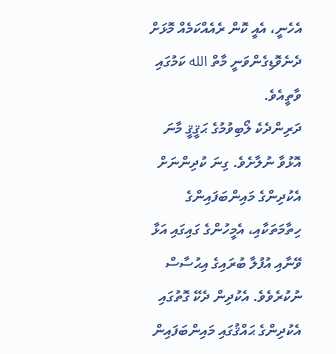އެހެނީ، އެއީ ކޮން ރެއެއްކަމެއް މޮޅަށް ދެނެވޮޑިގެންވަނީ މާތް الله ކަމުގައި ވާތީއެވެ.
ދަރިންދެކެ ލޯބިވުމުގެ ޙަޤީޤީ މާނަ އޮޅުވާ ނުލާށެވެ. ގިނަ ކުދިންނަށް އެކުދިންގެ މައިންބަފައިންގެ ހިތާމަތަކާއި، އެމީހުންގެ ގައިގައި އަޅާ ވޭނާއި އުފުލާ ބުރައިގެ އިޙުސާސް ނުކުރެވެވެ. އެކުދިން ދެކޭ ގޮތުގައި އެކުދިންގެ ޙައްޤުގައި މައިންބަފައިން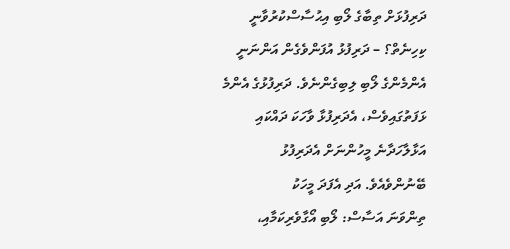ދަރިފުޅަށް ތިބާގެ ލޯބި އިޙުސާސްކުރުވާނީ ކިހިނެތް؟ – ދަރިފުޅު އުފަންވެގެން އަންނަނީ އެންމެންގެ ލޯބި ލިބިގެންނެވެ. ދަރިފުޅުގެ އެންމެ ޅަފަތުގައިވެސް، އެދަރިފުޅާ ވާހަކަ ދައްކައި އަޅާލާހަދާނެ މީހުންނަށް އެދަރިފުޅު ބޭނުންވެއެވެ. އަދި އެފަދަ މީހަކު
ތިންވަނަ އަސާސް: ލޯބި އޯގާވެރިކަމާއި،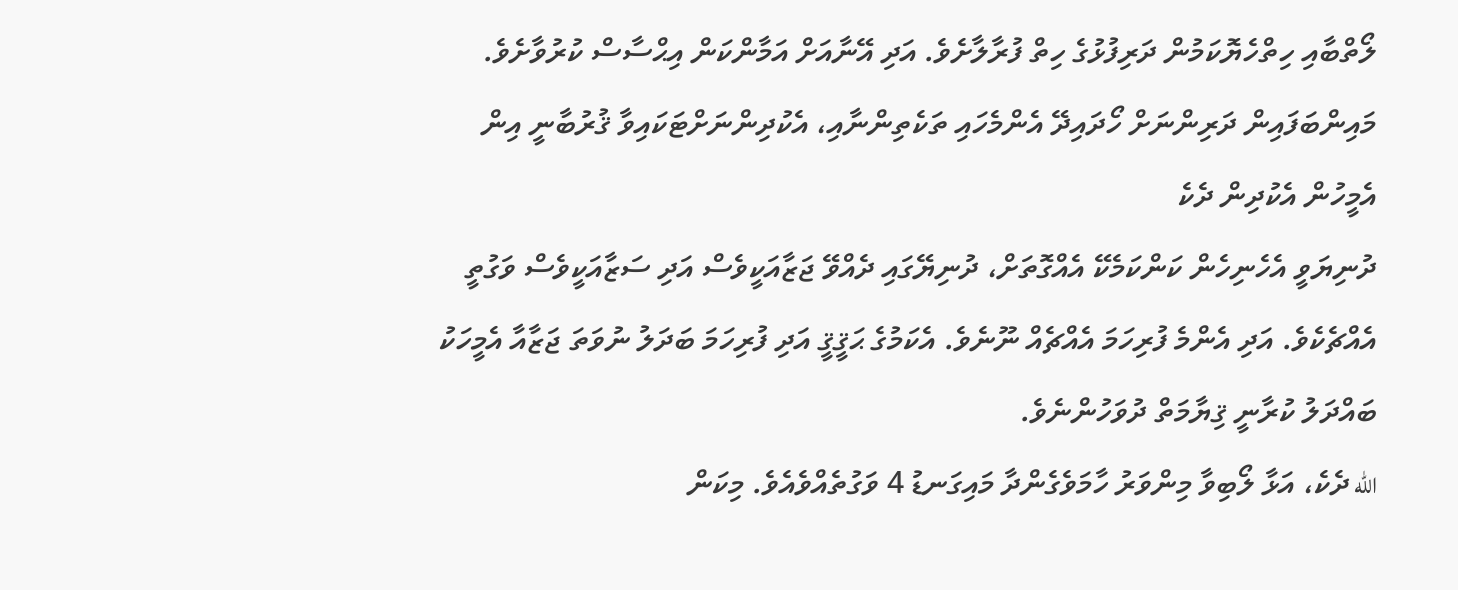ލޯތްބާއި ހިތްހެޔޮކަމުން ދަރިފުޅުގެ ހިތް ފުރާލާށެވެ. އަދި އޭނާއަށް އަމާންކަން އިޙްސާސް ކުރުވާށެވެ. މައިންބަފައިން ދަރިންނަށް ހޯދައިދޭ އެންމެހައި ތަކެތިންނާއި، އެކުދިންނަށްޓަކައިވާ ޤުރުބާނީ އިން އެމީހުން އެކުދިން ދެކެ
ދުނިޔަވީ އެހެނިހެން ކަންކަމެކޭ އެއްގޮތަށް، ދުނިޔޭގައި ދެއްވޭ ޖަޒާއަކީވެސް އަދި ސަޒާއަކީވެސް ވަގުތީ އެއްޗެކެވެ. އަދި އެންމެ ފުރިހަމަ އެއްޗެއް ނޫނެވެ. އެކަމުގެ ޙަޤީޤީ އަދި ފުރިހަމަ ބަދަލު ނުވަތަ ޖަޒާއާ އެމީހަކު ބައްދަލު ކުރާނީ ޤިޔާމަތް ދުވަހުންނެވެ.
الله ދެކެ، އަޅާ ލޯބިވާ މިންވަރު ހާމަވެގެންދާ މައިގަނޑު 4 ވަގުތެއްވެއެވެ. މިކަން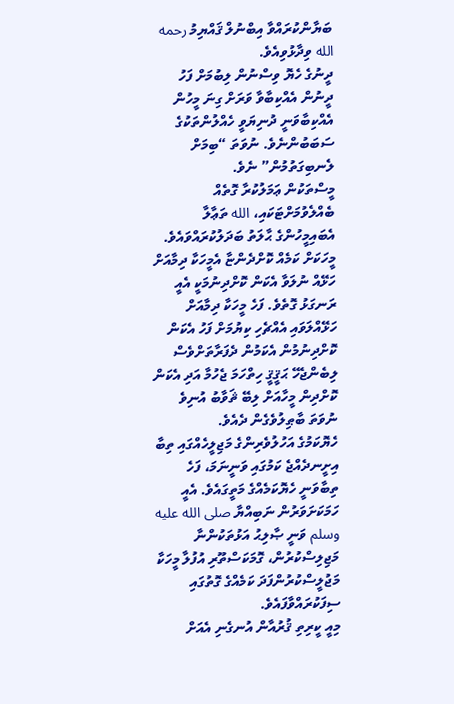ބަޔާންކުރައްވާ އިބްނުލް ޤައްޔިމު رحمه الله ވިދާޅުވިއެވެ.
ދީނުގެ ހެޔޮ ވިސްނުން ލިބުމަށް ފަހު ދީނުން އެއްކިބާވާ ވަރަށް ގިނަ މީހުން އެއްކިބާވަނީ ދުނިޔަވީ ހެއްލުންތަކުގެ ސަބަބުންނެވެ. ނުވަތަ “ބިމަށް ލެނބިގަތުމުން” ނެވެ.
މީސްތަކުން ޢަމަލުކުރާ ގޮތެއް ބެއްލެވުމަށްޓަކައި، الله ތަޢާލާ އެބައިމީހުންގެ ޙާލަތު ބަދަލުކުރައްވައެވެ.
މީހަކަށް ކަމެއް ކޮށްދެންޏާ އެމީހަކާ ދިމާއަށް ހަޅޭއް ނުލަވާ އެކަން ކޮށްދިނުމަކީ އެއީ ރަނގަޅު ގޮތެވެ. ފަހެ މީހަކާ ދިމާއަށް ހަޅޭއްލަވައި އެއްޗެހި ކިޔުމަށް ފަހު އެކަން ކޮށްދިނުމުން އެކަމުން ދެފަރާތަށްވެސް ލިބެންޖެހޭ ޙަޤީޤީ ހިތްހަމަ ޖެހުމާ އަދި އެކަން ކޮށްދިން މީހާއަށް ލިބޭ ޘަވާބު އުނިވެ ނުވަތަ ބާޠިލުވެގެން ދެއެވެ.
ހެޔޮކަމުގެ އަހުލުވެރިންގެ މަޖިލީހެއްގައި ތިބާ އިށީނދެއްޖެ ކަމުގައި ވަނީނަމަ، ފަހެ ތިބާވަނީ ހެޔޮކަމެއްގެ މަތީގައެވެ. އެއީ ހަމަކަށަވަރުން ނަބިއްޔާ صلى الله عليه وسلم ވަނީ ޞާލިޙު އަޅުތަކުންނާ މަޖިލިސްކުރުން، ގޮމަކަސްތޫރި އުފުލާ މީހަކާ މަޖުލީސްކުރުންފަދަ ކަމެއްގެ ގޮތުގައި ސިފަކުރައްވާފައެވެ.
މިއީ ކީރިތި ޤުރުއާން އުނގެނި އެއަށް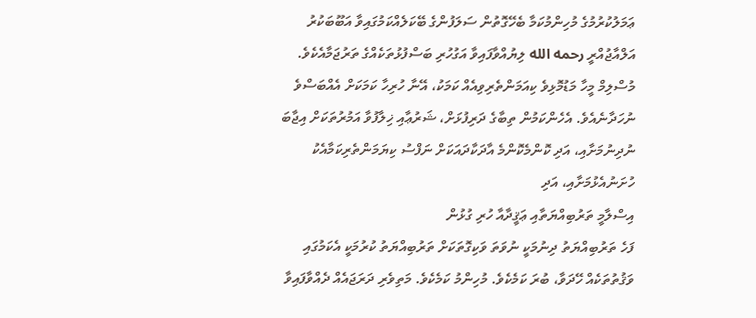ޢަމަލުކުރުމުގެ މުހިންމުކަމާ ބެހޭގޮތުން ސަލަފުންގެ ބޭކަލެއްކަމުގައިވާ އަބޫބަކުރު އަލްއާޖުއްރީ رحمه الله ލިޔުއްވާފައިވާ އަގުހުރި ބަސްފުޅުތަކެއްގެ ތަރުޖަމާއެކެވެ.
މުސްލިމް މީހާ މަޑުމޮޅިވެ ކިއަމަންތެރިވިއެއް ކަމަކު، އޭނާ ހުރިހާ ކަމަކަށް އެއްބަސްވެ ނުހަދާނެއެވެ. އެހެންކަމުން ތިބާގެ ދަރިފުޅަށް، ޝަރުޢާއި ޚިލާފުވާ އަމުރުތަކަށް އިޖާބަ ނުދިނުމަށާއި، އަދި ކޮންމެކޮންމެ އާދަކާދައަކަށް ނަފްސު ކިޔަމަންތެރިކަމާއެކު ހުށަނުއެޅުމަށާއި، އަދި
އިސްލާމީ ތަރުބިއްޔަތާއި ޢަޤީދާއާ ހުރި ގުޅުން
ފަހެ ތަރުބިއްޔަތު ދިނުމަކީ ނުވަތަ ވަކިގޮތަކަށް ތަރުބިއްޔަތު ކުރުމަކީ އެކަމުގައި ވަޤުތުތަކެއް ހޭދަވާ، ބުރަ ކަމެކެވެ. މުހިންމު ކަމެކެވެ. މަތިވެރި ދަރަޖައެއް ދެއްވާފައިވާ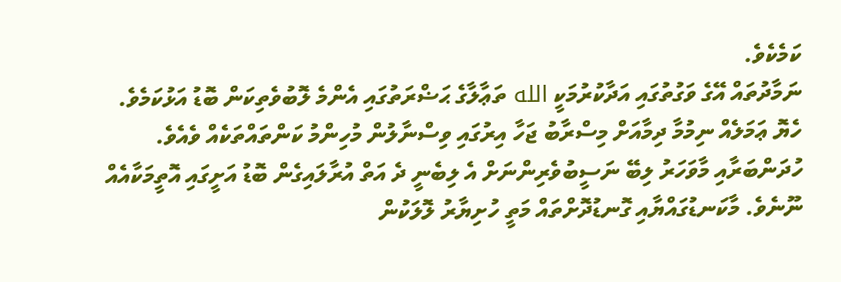ކަމެކެވެ.
ނަމާދުތައް އޭގެ ވަގުތުގައި އަދާކުރުމަކީ الله ތަޢާލާގެ ޙަޟްރަތުގައި އެންމެ ލޮބުވެތިކަން ބޮޑު އަޅުކަމެވެ.
ހެޔޮ ޢަމަލެއް ނިމުމާ ދިމާއަށް މިސްރާބު ޖަހާ އިރުގައި ވިސްނާލުން މުހިންމު ކަންތައްތަކެއް ވެއެވެ.
ހުދަންބަރާއި މާވަހަރު ލިބޭ ނަސީބުވެރިންނަށް އެ ލިބެނީ ދެ އަތް އުރާލައިގެން ބޮޑު އަށީގައި އޮތީމަކާއެއް ނޫނެވެ. މާކަނޑުގައްޔާއި ގޮނޑުދޮށްތައް މަތީ ހުށިޔާރު ލޮލަކުން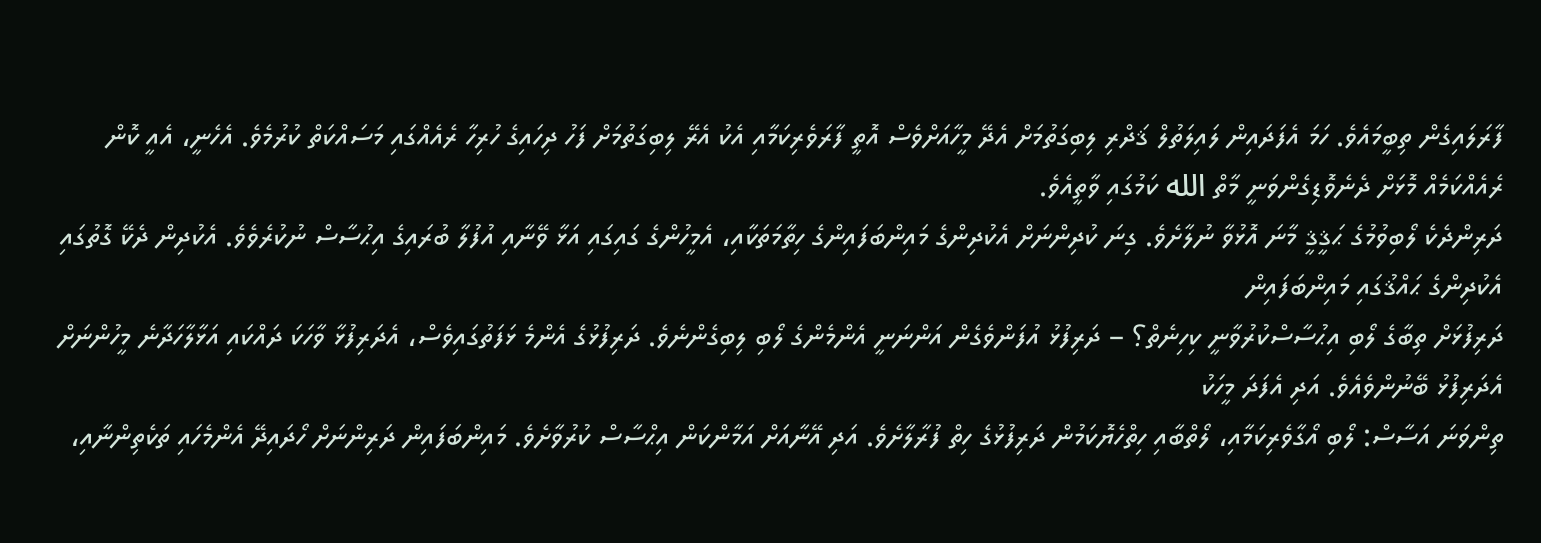ފާރަލައިގެން ތިބީމައެވެ. ހަމަ އެފަދައިން ލައިލަތުލް ޤަދްރި ލިބިގަތުމަށް އެދޭ މީހާއަށްވެސް އޮތީ ފާރަވެރިކަމާއި އެކު އެރޭ ލިބިގަތުމަށް ފަހު ދިހައިގެ ހުރިހާ ރެއެއްގައި މަސައްކަތް ކުރުމެވެ. އެހެނީ، އެއީ ކޮން ރެއެއްކަމެއް މޮޅަށް ދެނެވޮޑިގެންވަނީ މާތް الله ކަމުގައި ވާތީއެވެ.
ދަރިންދެކެ ލޯބިވުމުގެ ޙަޤީޤީ މާނަ އޮޅުވާ ނުލާށެވެ. ގިނަ ކުދިންނަށް އެކުދިންގެ މައިންބަފައިންގެ ހިތާމަތަކާއި، އެމީހުންގެ ގައިގައި އަޅާ ވޭނާއި އުފުލާ ބުރައިގެ އިޙުސާސް ނުކުރެވެވެ. އެކުދިން ދެކޭ ގޮތުގައި އެކުދިންގެ ޙައްޤުގައި މައިންބަފައިން
ދަރިފުޅަށް ތިބާގެ ލޯބި އިޙުސާސްކުރުވާނީ ކިހިނެތް؟ – ދަރިފުޅު އުފަންވެގެން އަންނަނީ އެންމެންގެ ލޯބި ލިބިގެންނެވެ. ދަރިފުޅުގެ އެންމެ ޅަފަތުގައިވެސް، އެދަރިފުޅާ ވާހަކަ ދައްކައި އަޅާލާހަދާނެ މީހުންނަށް އެދަރިފުޅު ބޭނުންވެއެވެ. އަދި އެފަދަ މީހަކު
ތިންވަނަ އަސާސް: ލޯބި އޯގާވެރިކަމާއި، ލޯތްބާއި ހިތްހެޔޮކަމުން ދަރިފުޅުގެ ހިތް ފުރާލާށެވެ. އަދި އޭނާއަށް އަމާންކަން އިޙްސާސް ކުރުވާށެވެ. މައިންބަފައިން ދަރިންނަށް ހޯދައިދޭ އެންމެހައި ތަކެތިންނާއި،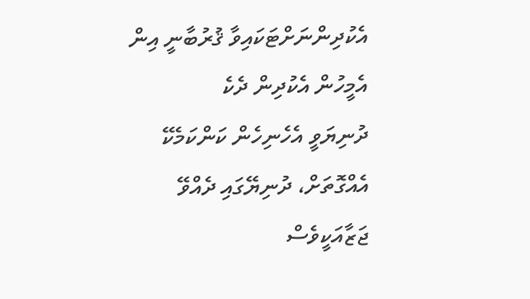އެކުދިންނަށްޓަކައިވާ ޤުރުބާނީ އިން އެމީހުން އެކުދިން ދެކެ
ދުނިޔަވީ އެހެނިހެން ކަންކަމެކޭ އެއްގޮތަށް، ދުނިޔޭގައި ދެއްވޭ ޖަޒާއަކީވެސް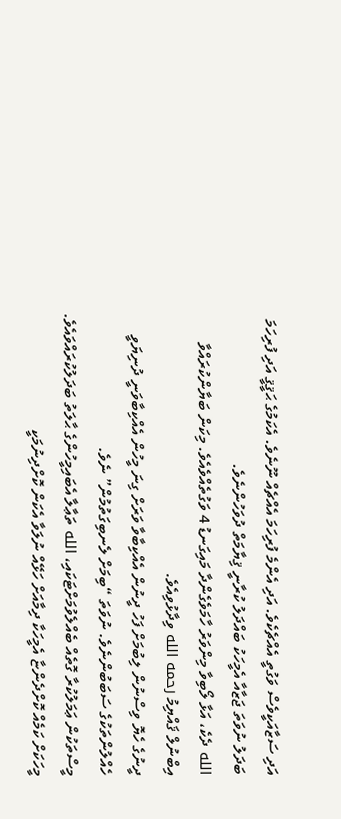އަދި ސަޒާއަކީވެސް ވަގުތީ އެއްޗެކެވެ. އަދި އެންމެ ފުރިހަމަ އެއްޗެއް ނޫނެވެ. އެކަމުގެ ޙަޤީޤީ އަދި ފުރިހަމަ ބަދަލު ނުވަތަ ޖަޒާއާ އެމީހަކު ބައްދަލު ކުރާނީ ޤިޔާމަތް ދުވަހުންނެވެ.
الله ދެކެ، އަޅާ ލޯބިވާ މިންވަރު ހާމަވެގެންދާ މައިގަނޑު 4 ވަގުތެއްވެއެވެ. މިކަން ބަޔާންކުރައްވާ އިބްނުލް ޤައްޔިމު رحمه الله ވިދާޅުވިއެވެ.
ދީނުގެ ހެޔޮ ވިސްނުން ލިބުމަށް ފަހު ދީނުން އެއްކިބާވާ ވަރަށް ގިނަ މީހުން އެއްކިބާވަނީ ދުނިޔަވީ ހެއްލުންތަކުގެ ސަބަބުންނެވެ. ނުވަތަ “ބިމަށް ލެނބިގަތުމުން” ނެވެ.
މީސްތަކުން ޢަމަލުކުރާ ގޮތެއް ބެއްލެވުމަށްޓަކައި، الله ތަޢާލާ އެބައިމީހުންގެ ޙާލަތު ބަދަލުކުރައްވައެވެ.
މީހަކަށް ކަމެއް ކޮށްދެންޏާ އެމީހަކާ ދިމާއަށް ހަޅޭއް ނުލަވާ އެކަން ކޮށްދިނުމަކީ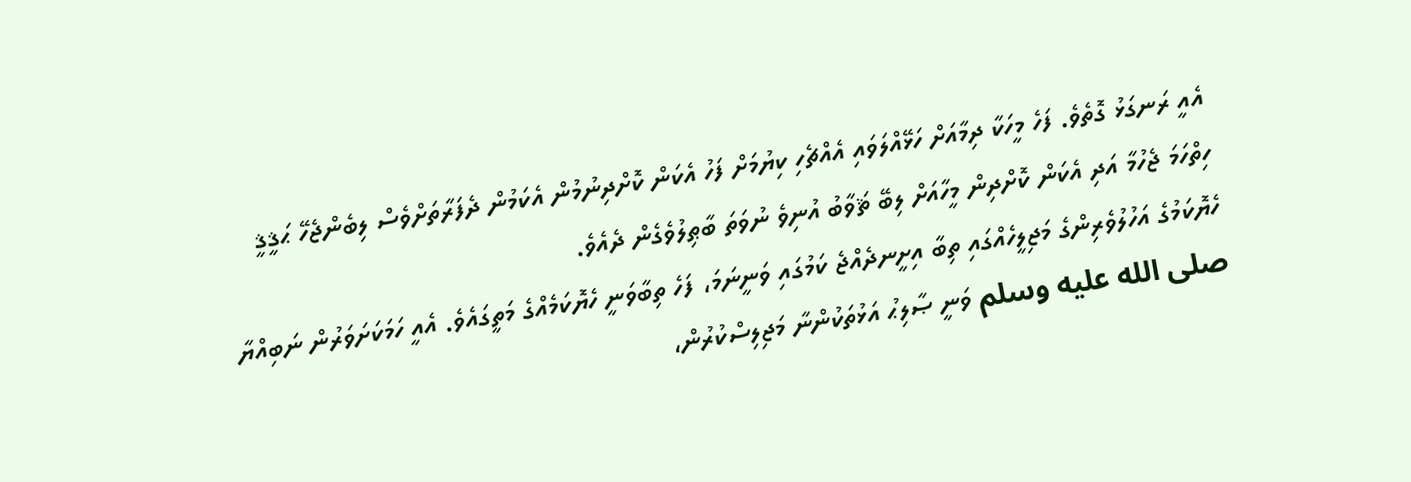އެއީ ރަނގަޅު ގޮތެވެ. ފަހެ މީހަކާ ދިމާއަށް ހަޅޭއްލަވައި އެއްޗެހި ކިޔުމަށް ފަހު އެކަން ކޮށްދިނުމުން އެކަމުން ދެފަރާތަށްވެސް ލިބެންޖެހޭ ޙަޤީޤީ ހިތްހަމަ ޖެހުމާ އަދި އެކަން ކޮށްދިން މީހާއަށް ލިބޭ ޘަވާބު އުނިވެ ނުވަތަ ބާޠިލުވެގެން ދެއެވެ.
ހެޔޮކަމުގެ އަހުލުވެރިންގެ މަޖިލީހެއްގައި ތިބާ އިށީނދެއްޖެ ކަމުގައި ވަނީނަމަ، ފަހެ ތިބާވަނީ ހެޔޮކަމެއްގެ މަތީގައެވެ. އެއީ ހަމަކަށަވަރުން ނަބިއްޔާ صلى الله عليه وسلم ވަނީ ޞާލިޙު އަޅުތަކުންނާ މަޖިލިސްކުރުން،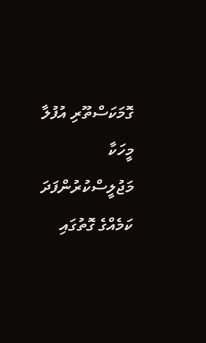ގޮމަކަސްތޫރި އުފުލާ މީހަކާ މަޖުލީސްކުރުންފަދަ ކަމެއްގެ ގޮތުގައި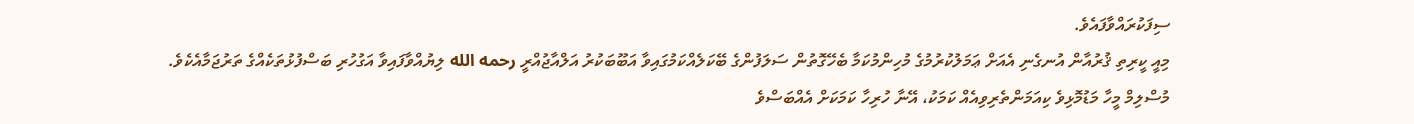ސިފަކުރައްވާފައެވެ.
މިއީ ކީރިތި ޤުރުއާން އުނގެނި އެއަށް ޢަމަލުކުރުމުގެ މުހިންމުކަމާ ބެހޭގޮތުން ސަލަފުންގެ ބޭކަލެއްކަމުގައިވާ އަބޫބަކުރު އަލްއާޖުއްރީ رحمه الله ލިޔުއްވާފައިވާ އަގުހުރި ބަސްފުޅުތަކެއްގެ ތަރުޖަމާއެކެވެ.
މުސްލިމް މީހާ މަޑުމޮޅިވެ ކިއަމަންތެރިވިއެއް ކަމަކު، އޭނާ ހުރިހާ ކަމަކަށް އެއްބަސްވެ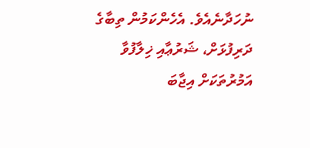ނުހަދާނެއެވެ. އެހެންކަމުން ތިބާގެ ދަރިފުޅަށް، ޝަރުޢާއި ޚިލާފުވާ އަމުރުތަކަށް އިޖާބަ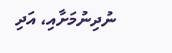ނުދިނުމަށާއި، އަދި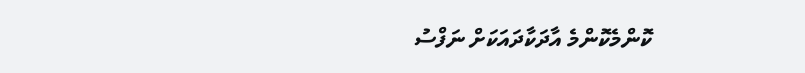ކޮންމެކޮންމެ އާދަކާދައަކަށް ނަފްސު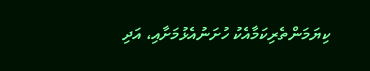ކިޔަމަންތެރިކަމާއެކު ހުށަނުއެޅުމަށާއި، އަދި